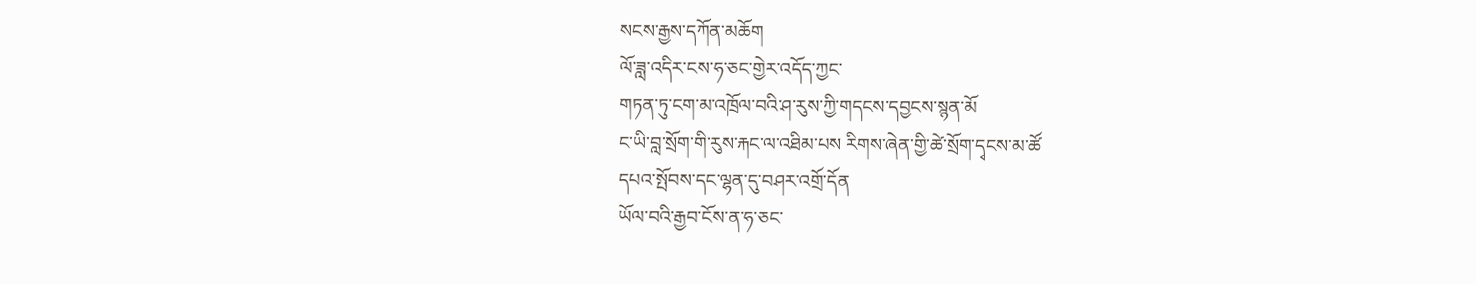སངས་རྒྱས་དཀོན་མཆོག
ལོ་ཟླ་འདིར་ངས་ཧ་ཅང་གྱེར་འདོད་ཀྱང་
གཏན་ཏུ་ངག་མ་འཁྲོལ་བའི་ཤ་རུས་ཀྱི་གདངས་དབྱངས་སྙན་མོ
ང་ཡི་བླ་སྲོག་གི་རུས་རྐང་ལ་འཐིམ་པས རིགས་ཞེན་གྱི་ཚེ་སྲོག་དྭངས་མ་ཚོ
དཔའ་སྤོབས་དང་ལྷན་དུ་བཤར་འགྲོ་དོན
ཡོལ་བའི་རྒྱབ་ངོས་ན་ཧ་ཅང་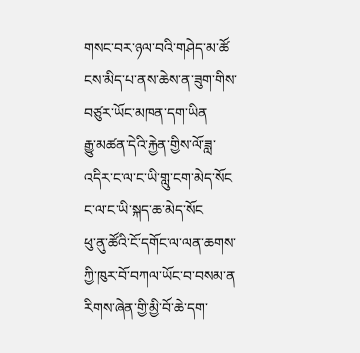གསང་བར་ཉལ་བའི་གཤེད་མ་ཚོ
ངས་མིད་པ་ནས་ཆེས་ན་ཟུག་གིས་བཙུར་ཡོང་མཁན་དག་ཡིན
རྒྱུ་མཚན་དེའི་རྐྱེན་གྱིས་ལོ་ཟླ་འདིར་ང་ལ་ང་ཡི་གླུ་ངག་མེད་སོང
ང་ལ་ང་ཡི་སྐད་ཆ་མེད་སོང
ཕུ་ནུ་ཚོའི་ངོ་དགོང་ལ་ལན་ཆགས་ཀྱི་ཁུར་བོ་བཀལ་ཡོང་བ་བསམ་ན
རིགས་ཞེན་གྱི་མྱི་བོ་ཆེ་དག་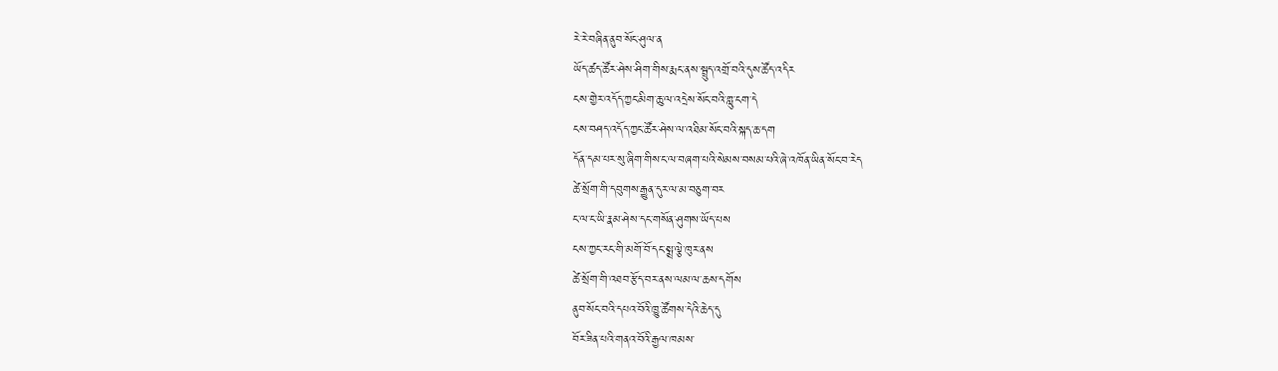རེ་རེ་བཞིན་ནུབ་སོང་ཤུལ་ན
ཡོད་ཚད་ཚོར་ཤེས་ཤིག་གིས་རྨང་ནས་སྦྲུད་འགྲོ་བའི་དུས་ཚོད་འདིར
ངས་གྱེར་འདོད་ཀྱང་མིག་ཆུ་ལ་འདྲེས་སོང་བའི་གླུ་ངག་དེ
ངས་བཤད་འདོད་ཀྱང་ཚོར་ཤེས་ལ་འཐིམ་སོང་བའི་སྐད་ཆ་དག
དོན་དམ་པར་སུ་ཞིག་གིས་ང་ལ་བཞག་པའི་སེམས་བསམ་པའི་ཞེ་འཁོན་ཡིན་སོང་བ་རེད
ཚེ་སྲོག་གི་དབུགས་རྒྱུན་དུར་ལ་མ་བཅུག་བར
ང་ལ་ང་ཡི་རྣམ་ཤེས་དང་གསོན་ཤུགས་ཡོད་པས
ངས་ཀྱང་རང་གི་མགོ་བོ་དང་སྨྲ་ལྕེ་ཁུར་ནས
ཚེ་སྲོག་གི་འཐབ་རྩོད་བར་ནས་ལམ་ལ་ཆས་དགོས
ནུབ་སོང་བའི་དཔའ་བོའི་ཁྱུ་ཚོགས་དེའི་ཆེད་དུ
བོར་ཟིན་པའི་གནའ་བོའི་རྒྱལ་ཁམས་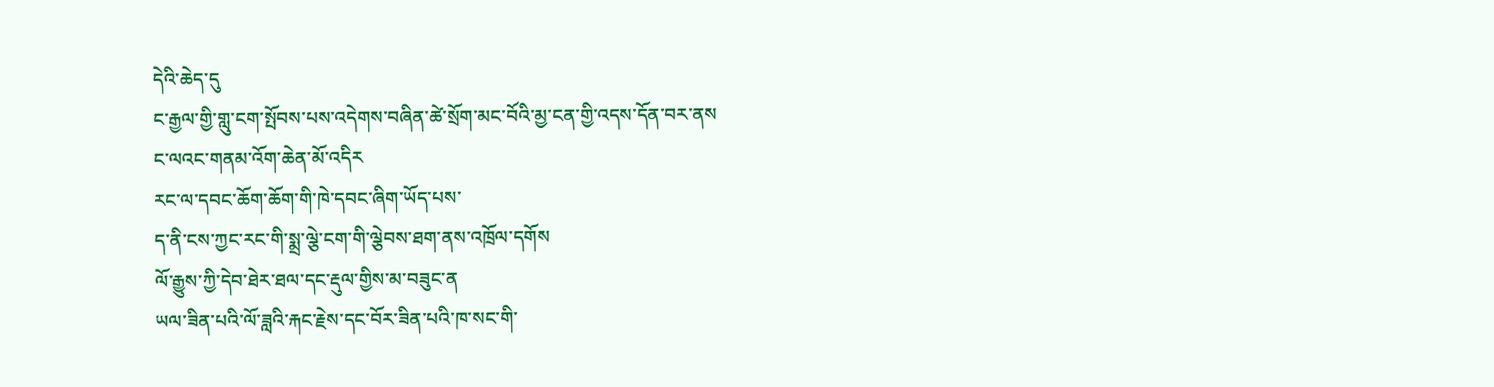དེའི་ཆེད་དུ
ང་རྒྱལ་གྱི་གླུ་ངག་སྤོབས་པས་འདེགས་བཞིན་ཚེ་སྲོག་མང་བོའི་མྱ་ངན་གྱི་འདས་དོན་བར་ནས
ང་ལའང་གནམ་འོག་ཆེན་མོ་འདིར
རང་ལ་དབང་ཆོག་ཆོག་གི་ཁེ་དབང་ཞིག་ཡོད་པས་
ད་ནི་ངས་ཀྱང་རང་གི་སྨྲ་ལྕེ་ངག་གི་ལྕེབས་ཐག་ནས་འཁྲོལ་དགོས
ལོ་རྒྱུས་ཀྱི་དེབ་ཐེར་ཐལ་དང་རྡུལ་གྱིས་མ་བཟུང་ན
ཡལ་ཟིན་པའི་ལོ་ཟླའི་རྐང་རྗེས་དང་བོར་ཟིན་པའི་ཁ་སང་གི་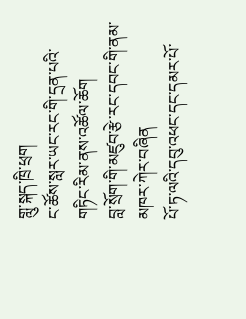གླུ་སྐད་ཁྲི་ཕྲག
ང་ཚོས་སླར་ཡང་རང་གི་དྲན་པའི་གཏིང་རིམ་ནས་འཚོལ་ཆོག
བླ་སྲོག་གི་མཛུབ་རྩེ་རང་དབང་གི་ནམ་མཁར་ཀེར་བཞིན
པོ་ཏ་ལའི་དབུ་འཕང་དང་དམར་པོ་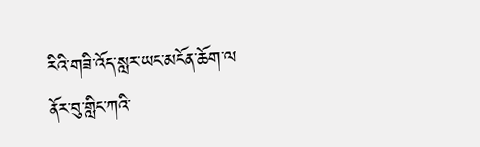རིའི་གཟི་འོད་སླར་ཡང་མངོན་ཆོག་ལ
ནོར་བུ་གླིང་ཀའི་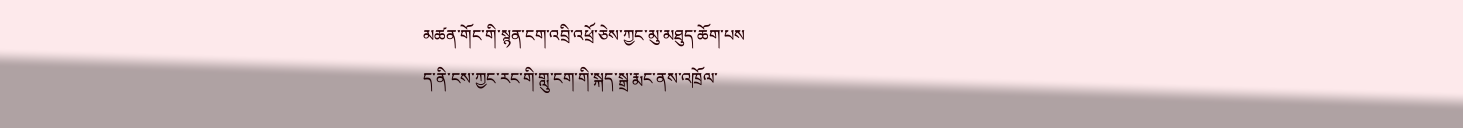མཚན་གོང་གི་སྙན་ངག་འབྲི་འཕྲོ་ཅེས་ཀྱང་མུ་མཐུད་ཆོག་པས
ད་ནི་ངས་ཀྱང་རང་གི་གླུ་ངག་གི་སྐད་སྒྲ་རྨང་ནས་འཁྲོལ་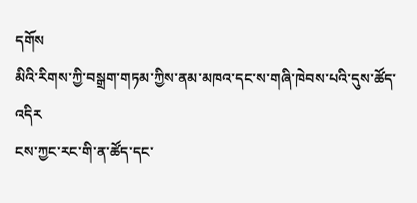དགོས
མིའི་རིགས་ཀྱི་བསྒྲག་གཏམ་ཀྱིས་ནམ་མཁའ་དང་ས་གཞི་ཁེབས་པའི་དུས་ཚོད་འདིར
ངས་ཀྱང་རང་གི་ན་ཚོད་དང་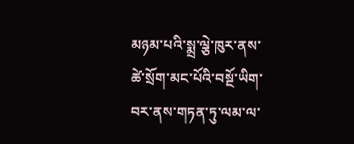མཉམ་པའི་སྨྲ་ལྕེ་ཁུར་ནས་
ཚེ་སྲོག་མང་པོའི་བསྔོ་ཡིག་བར་ནས་གཏན་ཏུ་ལམ་ལ་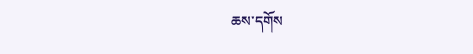ཆས་དགོས